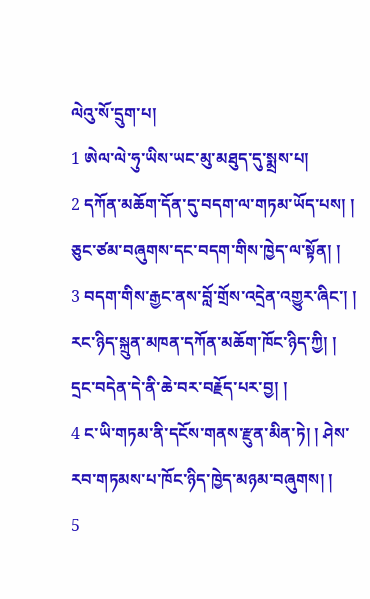ལེའུ་སོ་དྲུག་པ།
1 ཨེལ་ལེ་ཧུ་ཡིས་ཡང་མུ་མཐུད་དུ་སྨྲས་པ།
2 དཀོན་མཆོག་དོན་དུ་བདག་ལ་གཏམ་ཡོད་པས། ། ཅུང་ཙམ་བཞུགས་དང་བདག་གིས་ཁྱེད་ལ་སྟོན། །
3 བདག་གིས་རྒྱང་ནས་བློ་གྲོས་འདྲེན་འགྱུར་ཞིང་། ། རང་ཉིད་སྐྲུན་མཁན་དཀོན་མཆོག་ཁོང་ཉིད་ཀྱི། ། དྲང་བདེན་དེ་ནི་ཆེ་བར་བརྗོད་པར་བྱ། །
4 ང་ཡི་གཏམ་ནི་དངོས་གནས་རྫུན་མིན་ཏེ། ། ཤེས་རབ་གཏམས་པ་ཁོང་ཉིད་ཁྱེད་མཉམ་བཞུགས། །
5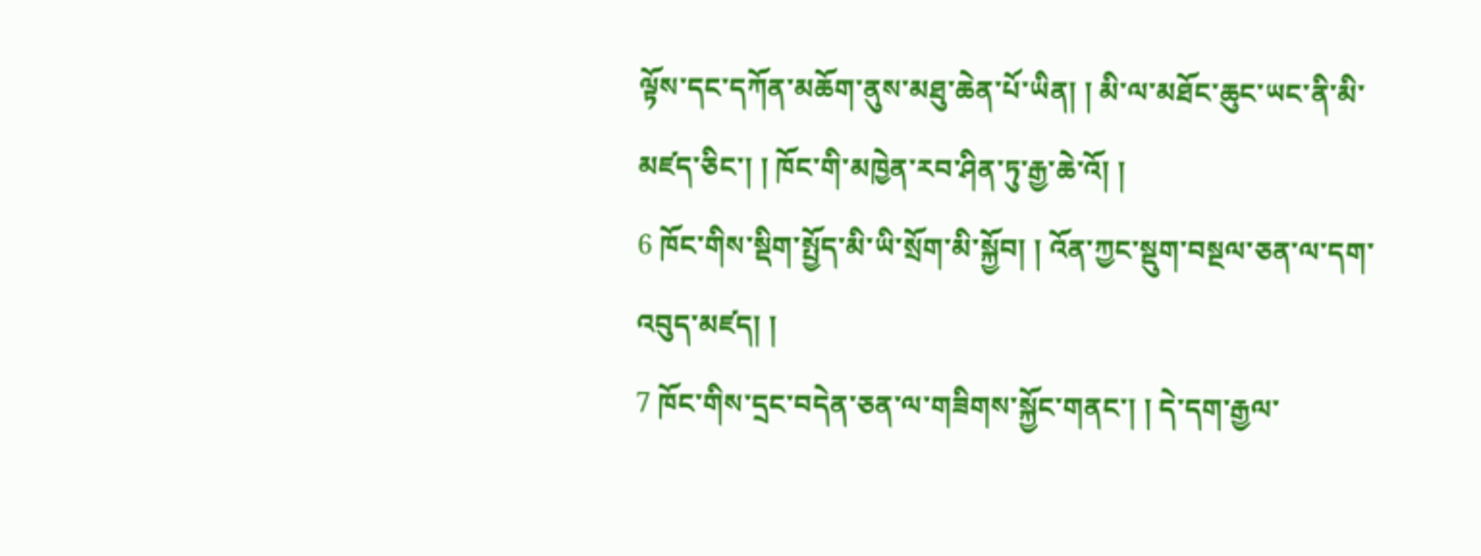ལྟོས་དང་དཀོན་མཆོག་ནུས་མཐུ་ཆེན་པོ་ཡིན། ། མི་ལ་མཐོང་ཆུང་ཡང་ནི་མི་མཛད་ཅིང་། ། ཁོང་གི་མཁྱེན་རབ་ཤིན་ཏུ་རྒྱ་ཆེ་འོ། །
6 ཁོང་གིས་སྡིག་སྤྱོད་མི་ཡི་སྲོག་མི་སྐྱོབ། ། འོན་ཀྱང་སྡུག་བསྔལ་ཅན་ལ་དག་འབུད་མཛད། །
7 ཁོང་གིས་དྲང་བདེན་ཅན་ལ་གཟིགས་སྐྱོང་གནང་། ། དེ་དག་རྒྱལ་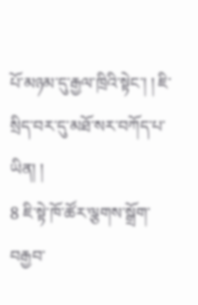པོ་མཉམ་དུ་རྒྱལ་ཁྲིའི་སྟེང་། ། ཇི་སྲིད་བར་དུ་མཐོ་སར་བཀོད་པ་ཡིན། །
8 ཇི་སྟེ་ཁོ་ཚོར་ལྕགས་སྒྲོག་བརྒྱབ་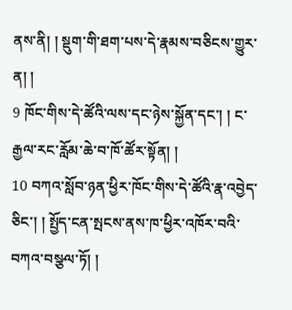ནས་ནི། ། སྡུག་གི་ཐག་པས་དེ་རྣམས་བཅིངས་གྱུར་ན། །
9 ཁོང་གིས་དེ་ཚོའི་ལས་དང་ཉེས་སྐྱོན་དང་། ། ང་རྒྱལ་རང་རློམ་ཆེ་བ་ཁོ་ཚོར་སྟོན། །
10 བཀའ་སློབ་ཉན་ཕྱིར་ཁོང་གིས་དེ་ཚོའི་རྣ་འབྱེད་ཅིང་། ། སྤྱོད་ངན་སྤངས་ནས་ཁ་ཕྱིར་འཁོར་བའི་བཀའ་བསྩལ་ཏོ། །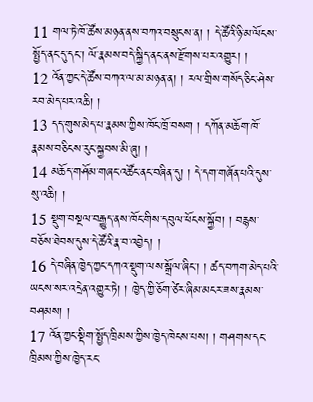11 གལ་ཏེ་ཁོ་ཚོས་མཉན་ནས་བཀའ་བསྲུངས་ན། ། དེ་ཚོའི་ཉི་མ་ལོངས་སྤྱོད་ནང་དུ་དང་། ལོ་རྣམས་བདེ་སྐྱིད་ནང་ནས་རྫོགས་པར་འགྱུར། །
12 འོན་ཀྱང་དེ་ཚོས་བཀའ་ལ་མ་མཉན་ན། ། རལ་གྲིས་གསོད་ཅིང་ཤེས་རབ་མེད་པར་འཆི། །
13 དད་གུས་མེད་པ་རྣམས་ཀྱིས་ཁོང་ཁྲོ་བསག ། དཀོན་མཆོག་ཁོ་རྣམས་བཅིངས་རུང་སྐྱབས་མི་ཞུ། །
14 མཆོད་གཤོམ་གཞང་འཚོང་ནང་བཞིན་དུ། ། དེ་དག་གཞོན་པའི་དུས་སུ་འཆི། །
15 སྡུག་བསྔལ་བརྒྱུད་ནས་ཁོང་གིས་དབུལ་ཕོངས་སྐྱོབ། ། བརྙས་བཅོས་ཐེབས་དུས་དེ་ཚོའི་རྣ་བ་འབྱེད། །
16 དེ་བཞིན་ཁྱེད་ཀྱང་དཀའ་སྡུག་ལས་སྒྲོལ་ཞིང་། ། ཚད་བཀག་མེད་པའི་ཡངས་སར་འདྲེན་འགྱུར་ཏེ། ། ཁྱེད་ཀྱི་ཅོག་ཙེར་ཞིམ་མངར་ཟས་རྣམས་བཤམས། །
17 འོན་ཀྱང་སྡིག་སྤྱོད་ཁྲིམས་ཀྱིས་ཁྱེད་ཁེངས་པས། ། གཤགས་དང་ཁྲིམས་ཀྱིས་ཁྱེད་རང་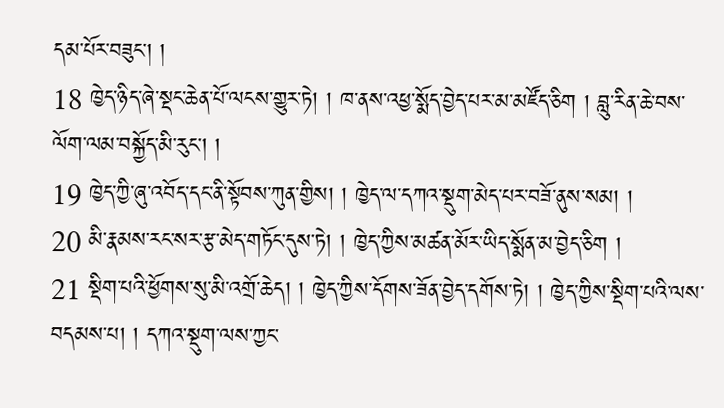དམ་པོར་བཟུང་། །
18 ཁྱེད་ཉིད་ཞེ་སྡང་ཆེན་པོ་ལངས་གྱུར་ཏེ། ། ཁ་ནས་འཕྱ་སྨོད་བྱེད་པར་མ་མཛོད་ཅིག ། བླུ་རིན་ཆེ་བས་ལོག་ལམ་བསྐྱོད་མི་རུང་། །
19 ཁྱེད་ཀྱི་ཞུ་འབོད་དང་ནི་སྟོབས་ཀུན་གྱིས། ། ཁྱེད་ལ་དཀའ་སྡུག་མེད་པར་བཟོ་ནུས་སམ། །
20 མི་རྣམས་རང་སར་རྩ་མེད་གཏོང་དུས་ཏེ། ། ཁྱེད་ཀྱིས་མཚན་མོར་ཡིད་སྨོན་མ་བྱེད་ཅིག །
21 སྡིག་པའི་ཕྱོགས་སུ་མི་འགྲོ་ཆེད། ། ཁྱེད་ཀྱིས་དོགས་ཟོན་བྱེད་དགོས་ཏེ། ། ཁྱེད་ཀྱིས་སྡིག་པའི་ལས་བདམས་པ། ། དཀའ་སྡུག་ལས་ཀྱང་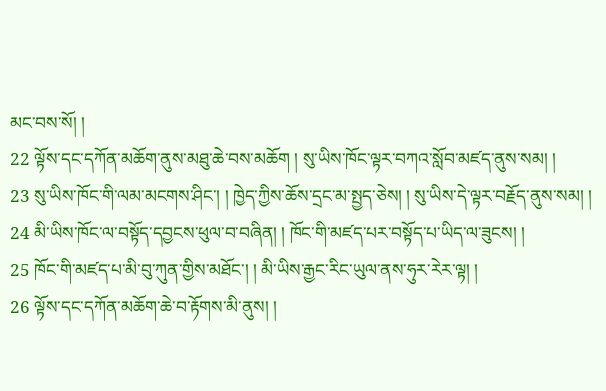མང་བས་སོ། །
22 ལྟོས་དང་དཀོན་མཆོག་ནུས་མཐུ་ཆེ་བས་མཆོག ། སུ་ཡིས་ཁོང་ལྟར་བཀའ་སློབ་མཛད་ནུས་སམ། །
23 སུ་ཡིས་ཁོང་གི་ལམ་མངགས་ཤིང་། ། ཁྱེད་ཀྱིས་ཆོས་དྲང་མ་སྤྱད་ཅེས། ། སུ་ཡིས་དེ་ལྟར་བརྗོད་ནུས་སམ། །
24 མི་ཡིས་ཁོང་ལ་བསྟོད་དབྱངས་ཕུལ་བ་བཞིན། ། ཁོང་གི་མཛད་པར་བསྟོད་པ་ཡིད་ལ་ཟུངས། །
25 ཁོང་གི་མཛད་པ་མི་བུ་ཀུན་གྱིས་མཐོང་། ། མི་ཡིས་རྒྱང་རིང་ཡུལ་ནས་ཧུར་རེར་ལྟ། །
26 ལྟོས་དང་དཀོན་མཆོག་ཆེ་བ་རྟོགས་མི་ནུས། །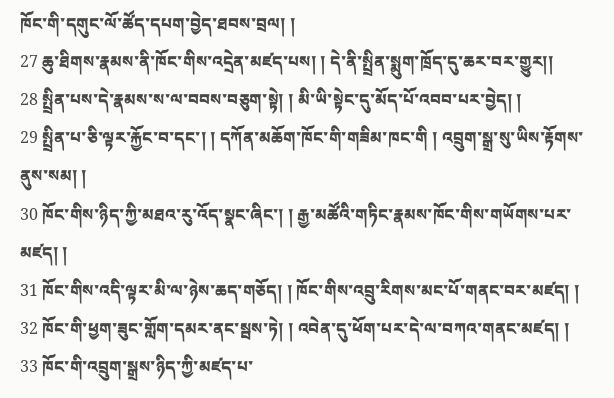ཁོང་གི་དགུང་ལོ་ཚོད་དཔག་བྱེད་ཐབས་བྲལ། །
27 ཆུ་ཐིགས་རྣམས་ནི་ཁོང་གིས་འདྲེན་མཛད་པས། ། དེ་ནི་སྤྲིན་སྨུག་ཁྲོད་དུ་ཆར་བར་གྱུར།།
28 སྤྲིན་པས་དེ་རྣམས་ས་ལ་བབས་བཅུག་སྟེ། ། མི་ཡི་སྟེང་དུ་མོད་པོ་འབབ་པར་བྱེད། །
29 སྤྲིན་པ་ཅི་ལྟར་རྐྱོང་བ་དང་། ། དཀོན་མཆོག་ཁོང་གི་གཟིམ་ཁང་གི ། འབྲུག་སྒྲ་སུ་ཡིས་རྟོགས་ནུས་སམ། །
30 ཁོང་གིས་ཉིད་ཀྱི་མཐའ་རུ་འོད་སྣང་ཞིང་། ། རྒྱ་མཚོའི་གཏིང་རྣམས་ཁོང་གིས་གཡོགས་པར་མཛད། །
31 ཁོང་གིས་འདི་ལྟར་མི་ལ་ཉེས་ཆད་གཅོད། ། ཁོང་གིས་འབྲུ་རིགས་མང་པོ་གནང་བར་མཛད། །
32 ཁོང་གི་ཕྱག་ཟུང་གློག་དམར་ནང་སྦས་ཏེ། ། འབེན་དུ་ཕོག་པར་དེ་ལ་བཀའ་གནང་མཛད། །
33 ཁོང་གི་འབྲུག་སྒྲས་ཉིད་ཀྱི་མཛད་པ་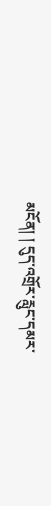མངོན། ། དུད་འགྲོར་རླུང་དམར་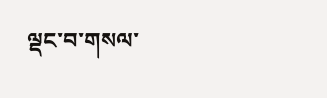ལྡང་བ་གསལ་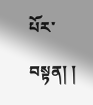པོར་བསྟན། །